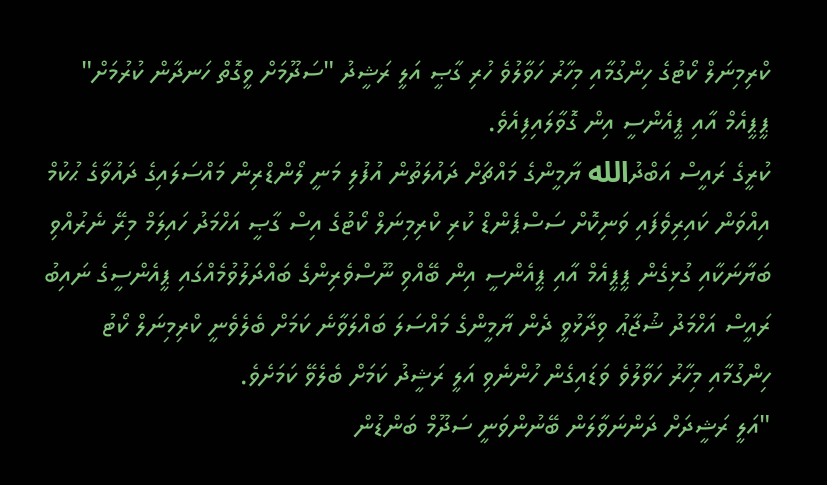ކްރިމިނަލް ކޯޓުގެ ހިންގުމާއި މިހާރު ހަވާލުވެ ހުރި ގާޞީ އަލީ ރަޝީދު "ސަދޫމަށް ވީގޮތް ހަނދާން ކުރުމަށް" ޕީޕީއެމް އާއި ޕީއެންސީ އިން ގޮވާލައިފިއެވެ.
ކުރީގެ ރައީސް އަބްދުالله ޔާމީންގެ މައްޗަށް ދައުލަތުން އުފުލި މަނީ ލޯންޑްރިން މައްސަލައިގެ ދައުވާގެ ޙުކުމް އިއްވަން ކައިރިވެފައި ވަނިކޮށް ސަސްޕެންޑް ކުރި ކްރިމިނަލް ކޯޓުގެ އިސް ގާޞީ އަހްމަދު ހައިލަމް މިރޭ ނެރުއްވި ބަޔާނަކާއި ގުޅިގެން ޕީޕީއެމް އާއި ޕީއެންސީ އިން ބޭއްވި ނޫސްވެރިންގެ ބައްދަލުވުމެއްގައި ޕީއެންސީގެ ނައިބު ރައީސް އަހްމަދު ޝުޖާޢު ވިދާޅުވީ ދެން ޔާމީންގެ މައްސަލަ ބައްލަވާނެ ކަމަށް ބެލެވެނީ ކްރިމިނަލް ކޯޓު ހިންގުމާއި މިހާރު ހަވާލުވެ ވަޑައިގެން ހުންނެވި އަލީ ރަޝީދު ކަމަށް ބެލެވޭ ކަމަށެވެ.
"އަލީ ރަޝީދަށް ދަންނަވާލަން ބޭނުންވަނީ ސަދޫމް ބަންޑުން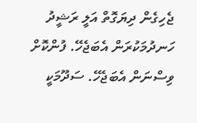ޖެހިގެން ދިޔަގޮތް އަލީ ރަޝީދު ހަނދުމަކުރަން އެބަޖެހޭ. ފުންކޮށް ވިސްނަން އެބަޖެހޭ. ސަދޫމަކީ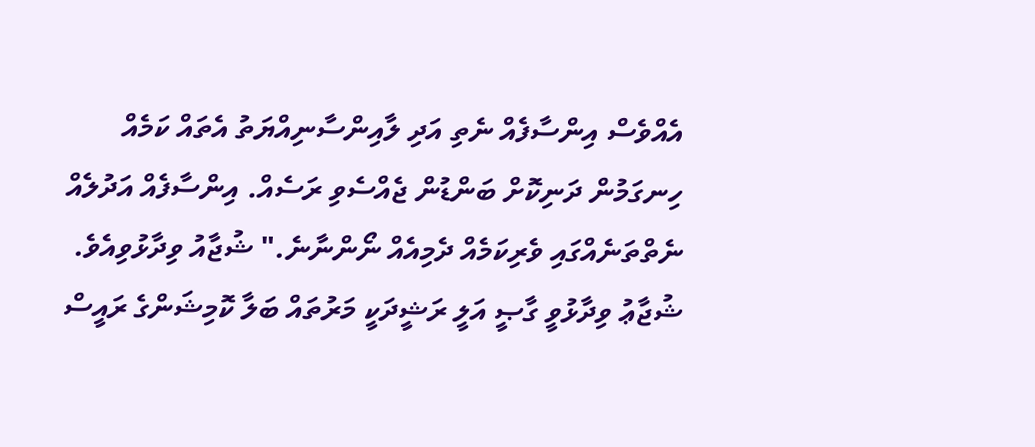އެއްވެސް އިންސާފެއް ނެތި އަދި ލާއިންސާނިއްޔަތު އެތައް ކަމެއް ހިނގަމުން ދަނިކޮށް ބަންޑުން ޖެއްސެވި ރަސެއް. އިންސާފެއް އަދުލެއް ނެތްތަނެއްގައި ވެރިކަމެއް ދެމިއެއް ނޯންނާނެ." ޝުޖާއު ވިދާޅުވިއެވެ.
ޝުޖާޢު ވިދާޅުވީ ގާޞީ އަލީ ރަޝީދަކީ މަރުތައް ބަލާ ކޮމިޝަންގެ ރައީސް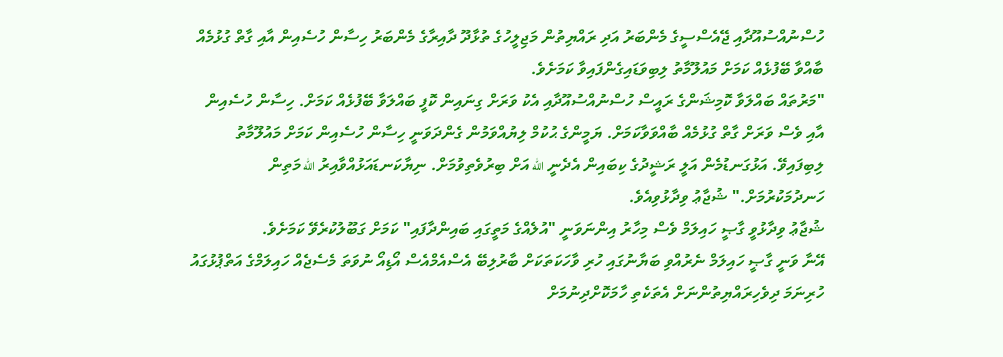ހުސްނުއްސުއޫދާއި ޖޭއެސްސީގެ މެންބަރު އަދި ރައްޔިތުން މަޖިލީހުގެ ތުޅާދޫ ދާއިރާގެ މެންބަރު ހިސާން ހުސެއިން އާއި ގާތް ގުޅުމެއް ބާއްވާ ބޭފުޅެއް ކަމަށް މައުލޫމާތު ލިބިވަޑައިގެންފައިވާ ކަމަށެވެ.
"މަރުތައް ބައްލަވާ ކޮމިޝަންގެ ރައީސް ހުސްނުއްސުއޫދާއި އެކު ވަރަށް ގިނައިން ކޮފީ ބައްލަވާ ބޭފުޅެއް ކަމަށް. ހިސާން ހުސެއިން އާއި ވެސް ވަރަށް ގާތް ގުޅުމެއް ބާއްވަވާކަމަށް. ޔަމީންގެ ޙުކުމް ލިޔުއްވަމުން ގެންދަވަނީ ހިސާން ހުސެއިން ކަމަށް މައުލޫމާތު ލިބިފައިވޭ. އަޅުގަނޑުމެން އަލީ ރަޝީދުގެ ކިބައިން އެދެނީ الله އަށް ބިރުވެތިވުމަށް. ނިޔާކަނޑައަޅުއްވާއިރު الله މަތިން ހަނދުމަކުރުމަށް." ޝުޖާޢު ވިދާޅުވިއެވެ.
ޝުޖާޢު ވިދާޅުވީ ގާޞީ ހައިލަމް ވެސް މިހާރު އިންނަވަނީ "އުލެއްގެ މަތީގައި ބައިންދާފައި" ކަމަށް ގަބޫލުކުރެވޭ ކަމަށެވެ.
އޭނާ ވަނީ ގާޞީ ހައިލަމް ނެރުއްވި ބަޔާނުގައި ހުރި ވާހަކަތަކަށް ބާރުލިބޭ އެސްއެމްއެސް އޯޑިއޯ ނުވަތަ މެސެޖެއް ހައިލަމްގެ އަތްޕުޅުގައު ހުރިނަމަ ދިވެހިރައްޔިތުންނަށް އެތަކެތި ހާމަކޮށްދިނުމަށް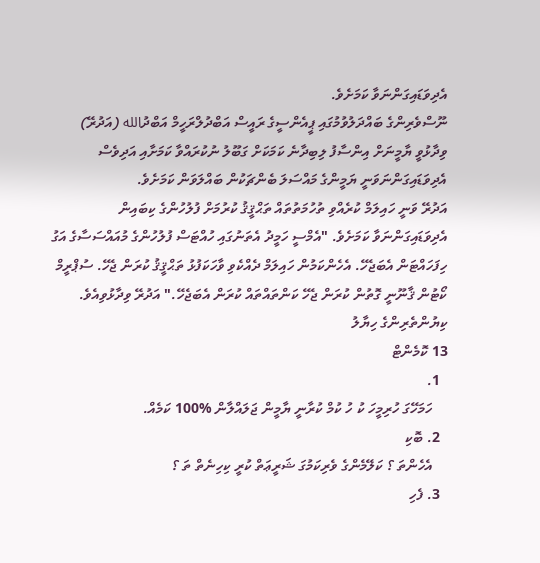އެދިވަޑައިގަންނަވާ ކަމަށެވެ.
ނޫސްވެރިންގެ ބައްދަލުވުމުގައި ޕީއެންސީގެ ރައީސް އަބްދުލްރަހީމް އަބްދުالله (އަދުރޭ) ވިދާޅުވީ ޔާމީނަށް އިންސާފު ލިބިދާނެ ކަމަކަށް ގަބޫލު ނުކުރައްވާ ކަމަށާއި އަދިވެސް އެދިވަޑައިގަންނަވަނީ ޔަމީންގެ މައްސަލަ ބެންޗަކުން ބައްލަވަން ކަމަށެވެ.
އަދުރޭ ވަނީ ހައިލަމް ކުރެއްވި ތުހުމަތުތައް ތަޙްޤީޤު ކުރުމަށް ފުލުހުންގެ ކިބައިން އެދިވަޑައިގަންނަވާ ކަމަށެވެ. "އެމްސީ ހަމީދު އެތަނުގައި ހުއްޓަސް ފުލުހުންގެ މުއައްސަސާގެ އަގު ހިފަހައްޓަން އެބަޖެހޭ. އެހެންކަމުން ހައިލަމް ދެއްކެވި ވާހަކަފުޅު ތަޙްޤީޤު ކުރަން ޖެހޭ. ސުޕްރީމް ކޯޓުން ޤާނޫނީ ގޮތުން ކުރަން ޖެހޭ ކަންތައްތައް ކުރަން އެބަޖެހޭ." އަދުރޭ ވިދާޅުވިއެވެ.
ކިޔުންތެރިންގެ ހިޔާލު
13 ކޮމެންޓް
  1.
    ހަމަހޭގަ ހުރިމީހަ ކު ހު ކުމް ކުރާނީ ޔާމީން ޖަލައްލާން %100 ކަމެއް.
  2. ބޮކި
    އެހެންތަ ؟ ކަލޭމެންގެ ވެރިކަމުގަ ޝަރީޢަތް ކުރީ ކިހިނެތް ތަ ؟
  3. ފެހި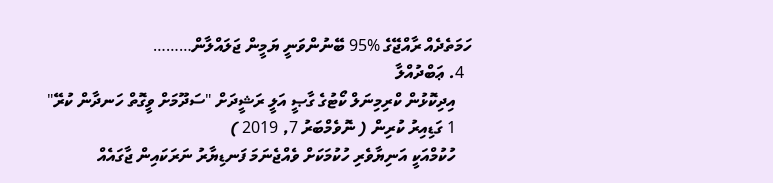ހަމަތެދެއް ރާއްޖޭގެ %95 ބޭނުންވަނީ ޔަމީން ޖަލައްލާން………
  4. ޢަބްދުއްލާ
    އިދިކޮޅުން ކްރިމިނަލް ކޯޓުގެ ގާޞީ އަލީ ރަޝީދަށް "ސަދޫމަށް ވީގޮތް ހަނދާން ކުރޭ"
    1 ގަޑިއިރު ކުރިން ( ނޮވެމްބަރު 7, 2019 )
    ހުކުމްއަކީ އަނިޔާވެރި ހުކުމަކަށް ވެއްޖެނަމަ ފަނޑިޔާރު ނަރަކައިން ޖާގައެއް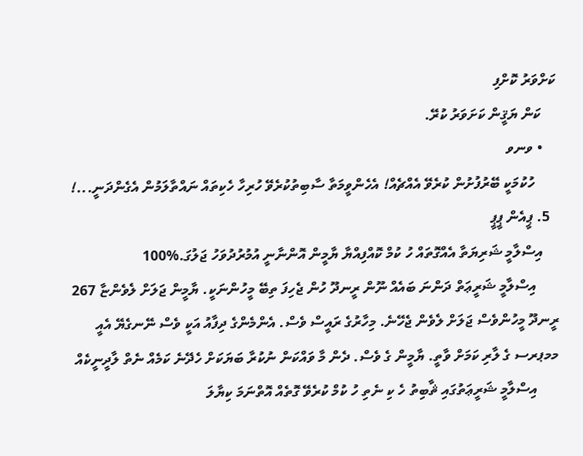ކަށްވަރު ކޮށްފި
    ކަން ޔަޤީން ކަށަވަރު ކުރޭ.
    • ވނވ
      ހުކުމަކީ ބޭރުފުށުން ކުރެވޭ އެއްޗެއް! އެހެންވީމަތާ ސާބިތުކުރެވޭ ހުރިހާ ހެކިތައް ނައްތާލަމުން އެގެންދަނީ...!
  5. ޕީއެން ޕީޕީ
    އިސްލާމީ ޝަރިޔަތާ އެއްގޮތައް ހު ކުމް ކޮއްފިއްޔާ ޔާމީން އޮންނާނީ އުމުރުދުވަހު ޖަލުގަ.%100
      އިސްލާމީ ޝަރީޢަތް ދަންނަ ބައެއް ނޫން ރީނދޫ ހުން ޖެހިފަ ތިބޭ މީހުންނަކީ. ޔާމީން ޖަލަށް ލެވެންޏާ 267 ރީނދޫ މީހުންވެސް ޖަލަށް ލެވެން ޖެހޭނެ. މިހާރުގެ ރައީސް ވެސް. އެންމެންގެ ދިފާއު އަކީ ވެސް ނޭނގެޔޭ އެއީ މމޕރސ ގެ ލާރި ކަމަށް ވާތީ. ޔާމީން ގެ ވެސް. ދެން މާ ވައްކަން ނުކުރާ ބަޔަކަށް ހެދޭނެ ކަމެއް ނެތް ލާދީނީކެއް
      އިސްލާމީ ޝަރީޢަތުގައި ޘާބިތު ހެ ކި ނެތި ހު ކުމް ކުރެވޭ ގޮތެއް އޮތްނަމަ ކިޔާލަ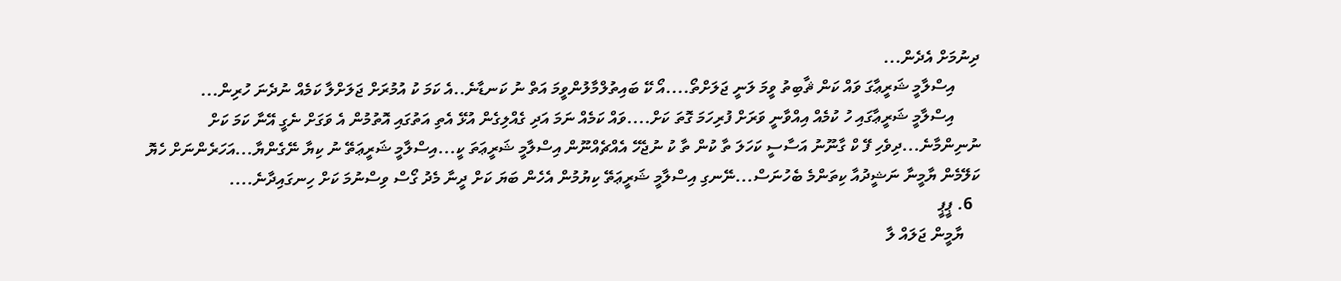ދިނުމަށް އެދެން...
      އިސްލާމީ ޝަރީޢާގަ ވައް ކަން ޘާބިތު ވީމަ ލަނީ ޖަލަށްތޯ....އޯ ކޭ ބައިތުލްމާލުންވީމަ އަތް ނު ކަނޑާނެ..އެ ކަމަ ކު އުމުރަށް ޖަލަށްލާ ކަމެއް ނުދެނަ ހުރިން...
      އިސްލާމީ ޝަރީޢާގައި ހު ކުމެއް އިއްވާނީ ވަރަށް ފުރިހަމަ ގޮތަ ކަށް....ވައް ކަމެއް ނަމަ އަދި ގެއްލިގެން އުޅޭ އެތި އަތުގައި އޮތުމުން އެ ވަގަށް ނެގީ އޭނާ ކަމަ ކަށް ނުނިންމާނެ...ދިވެހި ފޭ ކް ގާނޫނު އަސާސީ ކަހަލަ ތާ ކުން ތާ ކު ނުޖެހޭ އެއްޗެއްނޫން އިސްލާމީ ޝަރީޢަތަ ކީ...އިސްލާމީ ޝަރީޢަތޭ ނު ކިޔާ ނޭގެންޔާ...އަހަރެންނަށް ހެޔޮ ކަލޭމެން ޔާމީނާ ނަޝީދުއާ ކިތަންމެ ބެހުނަސް...ނޭނގި އިސްލާމީ ޝަރީޢަތޭ ކިޔުމުން އެހެން ބަޔަ ކަށް ދީނާ މެދު ގޯސް ވިސްނުމަ ކަށް ހިނގައިދާނެ....
  6. ޕީޕީ
    ޔާމީން ޖަލައް ލާ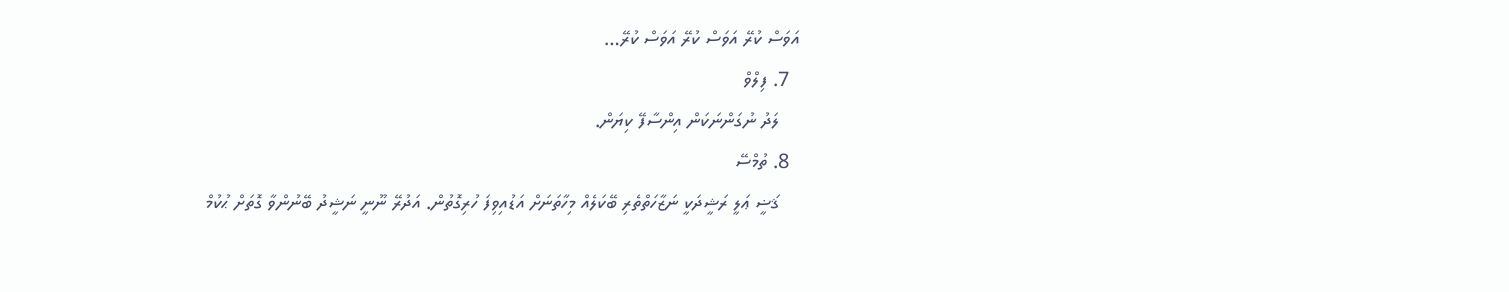އަވަސް ކުރޭ އަވަސް ކުރޭ އަވަސް ކުރޭ…
  7. ފިލްވް
    ލަދު ނުގަންނަކަން އިންސާފޭ ކިޔަން.
  8. ތުމްސޭ
    ޤަޟީ ޢަލީ ރަޝީދަކީ ނަޒާހަތްތެރި ބޭކަލެއް މިހާތަނަށް އަޑުއިވިފަ ހުރިގޮތުން. އަދުރޭ ނޫނީ ނަޝީދު ބޭނުންވާ ގޮތަށް ޙުކުމް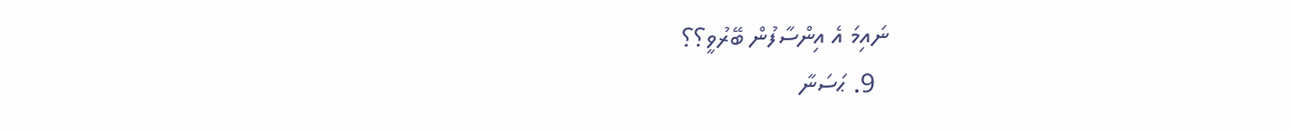ނައިމަ އެ އިންސާފުން ބޭރުވީ؟؟
  9. ޙަސަނާ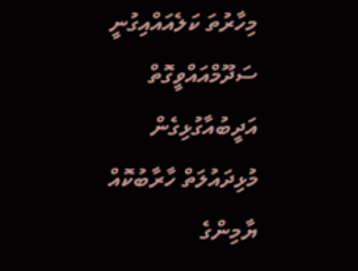މިހާރުތަ ކަލެއައްއިގުނީ ސަދޫމްއައްވީގޮތް އަދީބުއާގުޅިގެން މުޅިދައުލަތް ހާރާބުކޮއް ޔާމިންގެ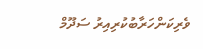ވެރިކަންހަރާބުކުރިއިރު ސަދޫމް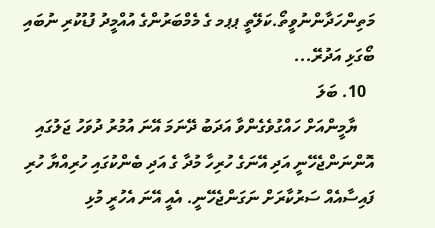މަތިންހަދާންނުވީތޯ.ކަލޭތީ ޕޕމ ގެ މެމްބަރުންގެ އުއްމީދު ފުޑުކުރި ނުބައި ބޯގަޅި އަދުރޭ...
  10. ބަލަ
    ޔާމީންއަށް ހައްގުވެގެންވާ އަދަބު ދޭނަމަ އޭނަ އުމުރު ދުވަހު ޖަލުގައި އޮންނަންޖެހޭނީ އަދި އޭނަގެ ހުރިހާ މުދާ ގެ އަދި ބެންކުގައި ހުރިއްޔާ ހުރި ފައިސާއެއް ސަރުކާރަށް ނަގަންޖެހޭނީ. އެއީ އޭނަ އެހުރީ މުޅި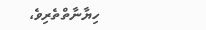ހިޔާނާތްތެރިވެ،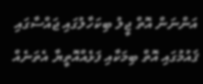އަންނަން އޮތް ޖީލު ބިކަހާލުގައި ޖައްސާގައި ޤައުމުގައި އޮތް ބިމަކާއި ފަޅެއްއޮތީޔާ އެތަނެއް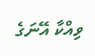ވިއްކާ އޭނަގެ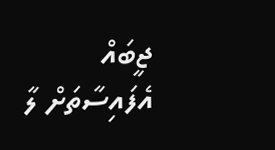ޖީބައް އެފައިސާތަށް ލާ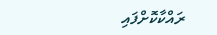ރައްކާކޮށްފައި